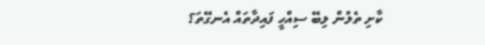ކާށި ތެލުން ލިބޭ ސިއްހީ ފައިދާތައް އެނގޭތަ؟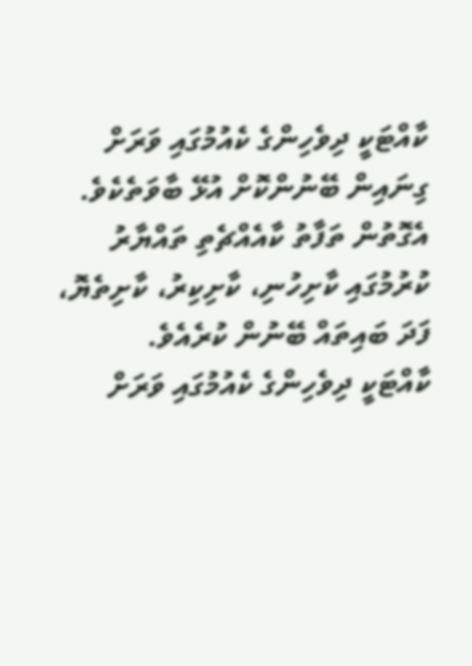ކާއްޓަކީ ދިވެހިންގެ ކެއުމުގައި ވަރަށް ގިނައިން ބޭނުންކޮށް އުޅޭ ބާވަތެކެވެ. އެގޮތުން ތަފާތު ކާއެއްޗެތި ތައްޔާރު ކުރުމުގައި ކާށިހުނި، ކާށިކިރު، ކާށިތެޔޮ، ފަދަ ބައިތައް ބޭނުން ކުރެއެވެ.
ކާއްޓަކީ ދިވެހިންގެ ކެއުމުގައި ވަރަށް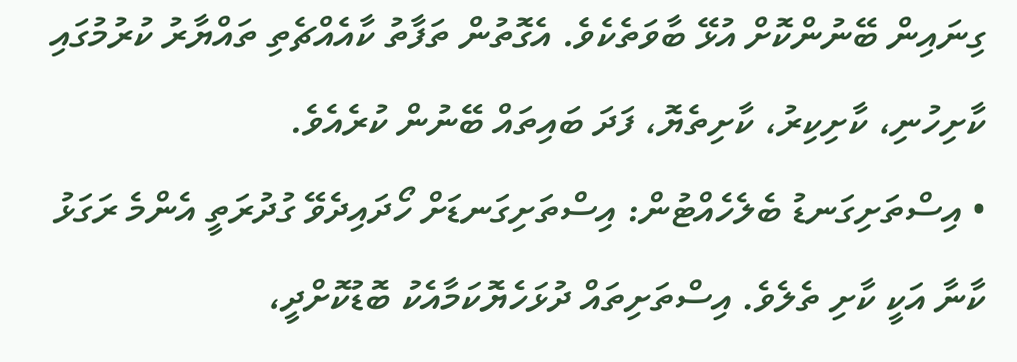ގިނައިން ބޭނުންކޮށް އުޅޭ ބާވަތެކެވެ. އެގޮތުން ތަފާތު ކާއެއްޗެތި ތައްޔާރު ކުރުމުގައި ކާށިހުނި، ކާށިކިރު، ކާށިތެޔޮ، ފަދަ ބައިތައް ބޭނުން ކުރެއެވެ.
• އިސްތަށިގަނޑު ބެލެހެއްޓުން: އިސްތަށިގަނޑަށް ހޯދައިދެވޭ ގުދުރަތީ އެންމެ ރަގަޅު ކާނާ އަކީ ކާށި ތެލެވެ. އިސްތަށިތައް ދުޅަހެޔޮކަމާއެކު ބޮޑުކޮށްދީ،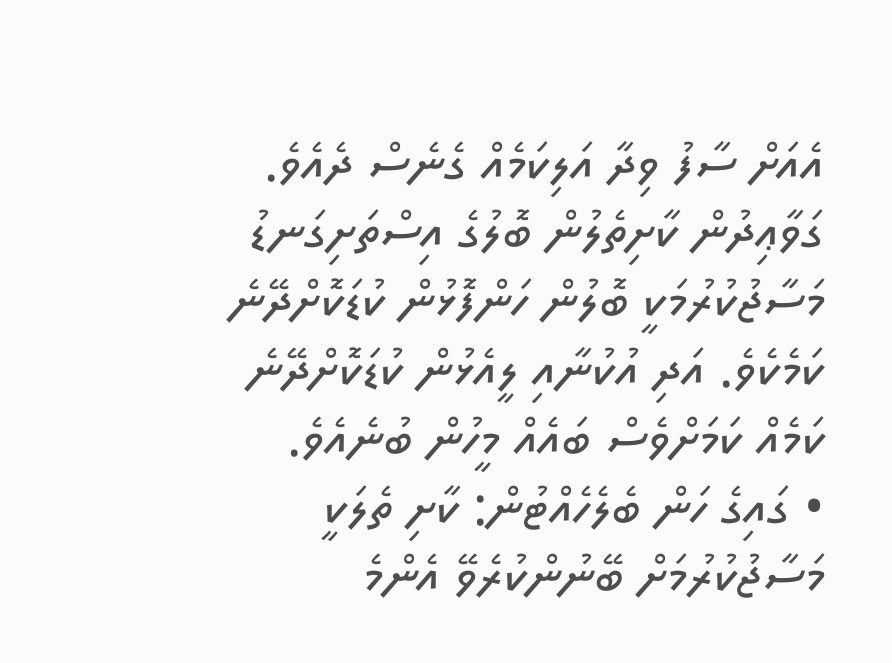އެއަށް ސާފު ވިދާ އަލިކަމެއް ގެނެސް ދެއެވެ. ގަވާޢިދުން ކާށިތެލުން ބޮލުގެ އިސްތަށިގަނޑު މަސާޖުކުރުމަކީ ބޮލުން ހަންފޮޅުން ކުޑަކޮށްދޭނެ ކަމެކެވެ. އަދި އުކުނާއި ލީއެޅުން ކުޑަކޮށްދޭނެ ކަމެއް ކަމަށްވެސް ބައެއް މީހުން ބުނެއެވެ.
• ގައިގެ ހަން ބެލެހެއްޓުން: ކާށި ތެލަކީ މަސާޖުކުރުމަށް ބޭނުންކުރެވޭ އެންމެ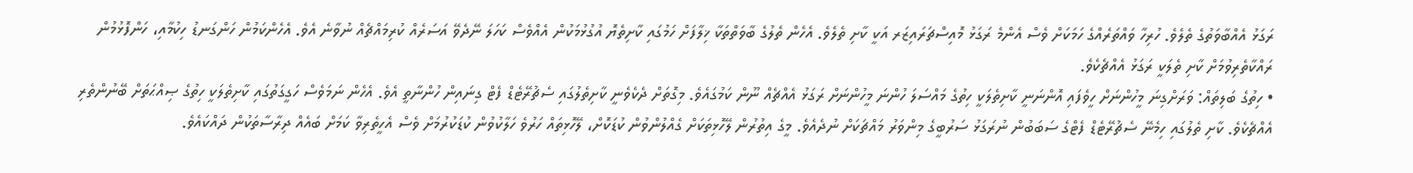ރަގަޅު އެއްބާވަތުގެ ތެލެވެ. ހުރިހާ ވައްތަރެއްގެ ހަމަކަށް ވެސް އެންމެ ރަގަޅު މޮއިސްޗަރައިޒަރ އަކީ ކާށި ތެލެވެ. އެހެން ތެލުގެ ބާވަތްތަކާ ޚިލާފަށް ހަމުގައި ކާށިތެޔޮ އުގުޅުމަކުން އެއްވެސް ކަހަލަ ނޭދެވޭ އަސަރެއް ކުރިމައްޗެއް ނުވާނެ އެވެ. އެހެންކަމުން ހަންގަނޑު ހިކުމާއި، ހަންފޮޅުމުން ރައްކާތެރިވުމަށް ކާށި ތެލަކީ ރަގަޅު އެއްޗެކެވެ.
• ހިތުގެ ބަލިތައް: ވަރަށްގިނަ މީހުންނަށް ހީވެފައި އޮންނަނީ ކާށިތެލަކީ ހިތުގެ މައްސަލަ ހުންނަ މީހުންނަށް ރަގަޅު އެއްޗެއް ނޫން ކަމުގައެވެ. މިގޮތަށް ދެކެވެނީ ކާށިތެލުގައި ސެޗުރޭޓެޑް ފެޓް ގިނައިން ހުންނާތީ އެވެ. އެހެން ނަމަވެސް ހަގީގަތުގައި ކާށިތެލަކީ ހިތުގެ ޞިއްޙަތަށް ބޭނުންތެރި އެއްޗެކެވެ. ކާށި ތެލުގައި ހިމެނޭ ސެޗުރޭޓެޑް ފެޓްގެ ސަބަބުން ނުރަގަޅު ސަރުބީގެ މިންވަރު މައްޗަކަށް ނުދެއެވެ. މީގެ އިތުރުން ލޭހޮޅިތަކަށް ގެއްލުންވުން ކުޑަކޮށް، ލޭހޮޅިތައް ހަރުވެ ހަލާކުވުން ކުޑަކުރުމަށް ވެސް އެހީތެރިވާ ކަމަށް ބައެއް ދިރާސާތަކުން ދައްކައެވެ.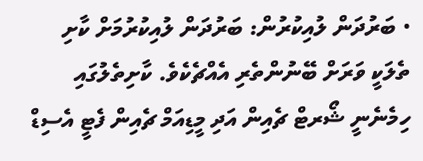• ބަރުދަން ލުއިކުރުން: ބަރުދަން ލުއިކުރުމަށް ކާށި ތެލަކީ ވަރަށް ބޭނުންތެރި އެއްޗެކެވެ. ކާށިތެލުގައި ހިމެނެނީ ޝޯރޓް ޗެއިން އަދި މީޑިއަމް ޗެއިން ފެޓީ އެސިޑް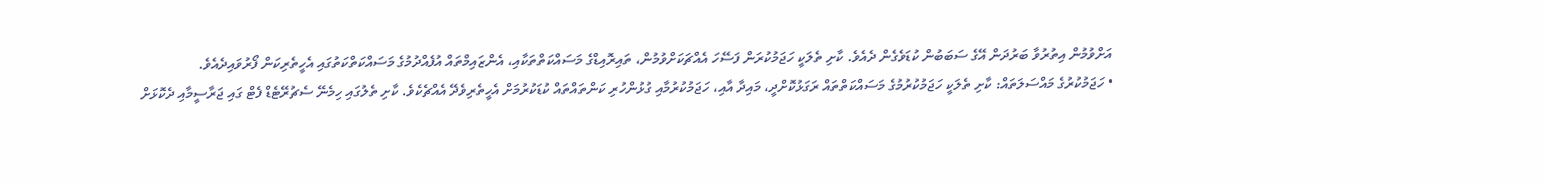އަށްވުމުން އިތުރުވާ ބަރުދަން އޭގެ ސަބަބުން ކުޑަވެގެން ދެއެވެ. ކާށި ތެލަކީ ހަޖަމުކުރަން ފަސޭހަ އެއްޗަކަށްވުމުން، ތައިރޮއިޑްގެ މަސައްކަތްތަކާއި، އެންޒައިމްތައް އުފެއްދުމުގެ މަސައްކަތްކަތުގައި އެހީތެރިކަން ފޯރުވައިދެއެވެ.
• ހަޖަމުކުރުގެ މައްސަލަތައް: ކާށި ތެލަކީ ހަޖަމުކުރުމުގެ މަސައްކަތްތައް ރަގަޅުކޮށްދީ، މައިދާ އާއި، ހަޖަމުކުރުމާއި ގުޅުންހުރި ކަންތައްތައް ކުޑަކުރުމަށް އެހީތެރިވެދޭ އެއްޗެކެވެ. ކާށި ތެލުގައި ހިމެނޭ ސެޗުރޭޓެޑް ފެޓް ގައި ޖަރާސީމާއި ދެކޮޅަށް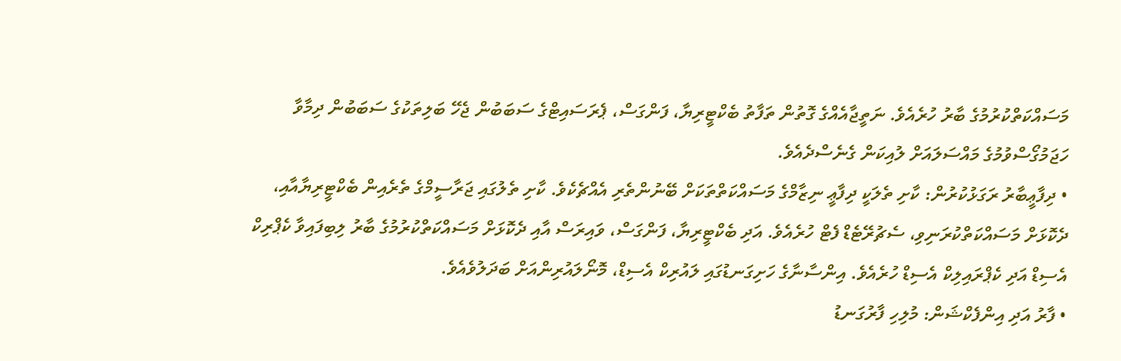މަސައްކަތްކުރުމުގެ ބާރު ހުރެއެވެ. ނަތީޖާއެއްގެ ގޮތުން ތަފާތު ބެކްޓީރިޔާ، ފަންގަސް، ޕެރަސައިޓްގެ ސަބަބުން ޖެހޭ ބަލިތަކުގެ ސަބަބުން ދިމާވާ ހަޖަމުގޯސްވުމުގެ މައްސަލައަށް ލުއިކަން ގެނެސްދެއެވެ.
• ދިފާޢީބާރު ރަގަޅުކުރުން: ކާށި ތެލަކީ ދިފާޢީ ނިޒާމްގެ މަސައްކަތްތަކަށް ބޭނުންތެރި އެއްޗެކެވެ. ކާށި ތެލުގައި ޖަރާސީމްގެ ތެރެއިން ބެކްޓީރިޔާއާއި، ދެކޮޅަށް މަސައްކަތްކުރަނިވި، ސެޗުރޭޓެޑް ފެޓް ހުރެއެވެ. އަދި ބެކްޓީރިޔާ، ފަންގަސް، ވައިރަސް އާއި ދެކޮޅަށް މަސައްކަތްކުރުމުގެ ބާރު ލިބިފައިވާ ކެޕްރިކް އެސިޑް އަދި ކެޕްރައިލިކް އެސިޑް ހުރެއެވެ. އިންސާނާގެ ހަށިގަނޑުގައި ލައުރިކް އެސިޑް، މޮނޯލައުރިންއަށް ބަދަލުވެއެވެ.
• ފާރު އަދި އިންފެކްޝަން: މުލިހި ފާރުގަނޑު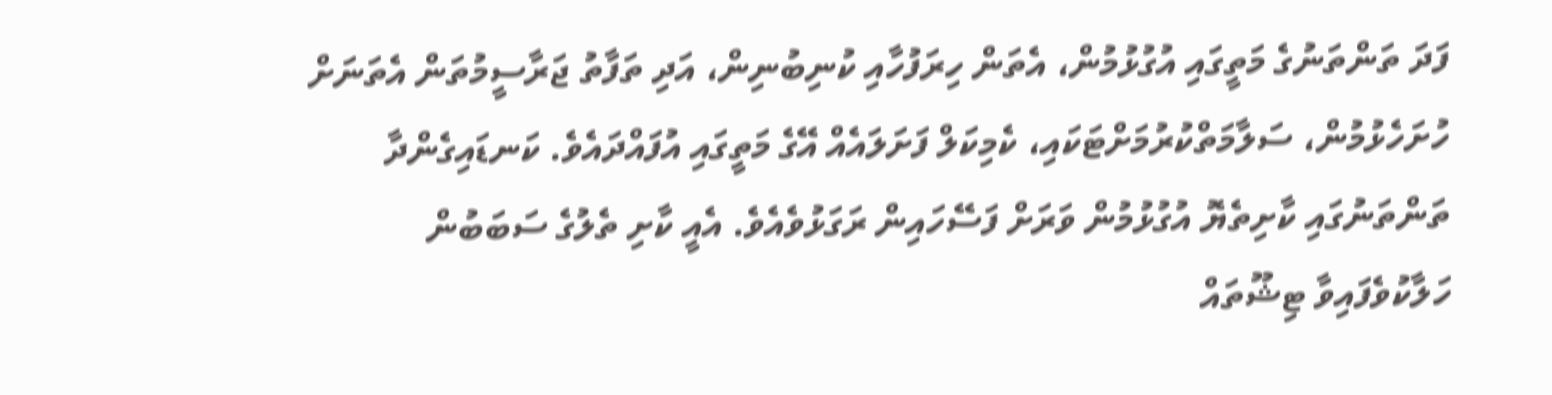ފަދަ ތަންތަނުގެ މަތީގައި އުގުޅުމުން، އެތަން ހިރަފުހާއި ކުނިބުނިން، އަދި ތަފާތު ޖަރާސީމުތަން އެތަނަށް ހުށަހެޅުމުން، ސަލާމަތްކުރުމަށްޓަކައި، ކެމިކަލް ފަށަލައެއް އޭގެ މަތީގައި އުފައްދައެވެ. ކަނޑައިގެންދާ ތަންތަނުގައި ކާށިތެޔޮ އުގުޅުމުން ވަރަށް ފަސޭހައިން ރަގަޅުވެއެވެ. އެއީ ކާށި ތެލުގެ ސަބަބުން ހަލާކުވެފައިވާ ޓިޝޫތައް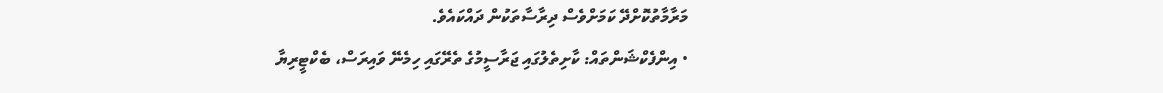މަރާމާތުކޮށްދޭ ކަމަށްވެސް ދިރާސާތަކުން ދައްކައެވެ.
• އިންފެކްޝަންތައް: ކާށިތެލުގައި ޖަރާސީމުގެ ތެރޭގައި ހިމެނޭ ވައިރަސް، ބެކްޓީރިޔާ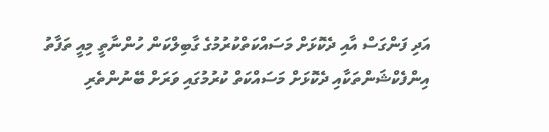އަދި ފަންގަސް އާއި ދެކޮޅަށް މަސައްކަތްކުރުމުގެ ގާބިލްކަން ހުންނާތީ މިއީ ތަފާތު އިންފެކްޝަންތަކާއި ދެކޮޅަށް މަސައްކަތް ކުރުމުގައި ވަރަށް ބޭނުންތެރި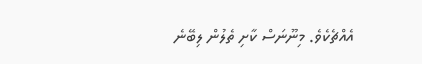އެއްޗެކެވެ. މިނޫނަސް ކާށި ތެލުން ލިބޭނެ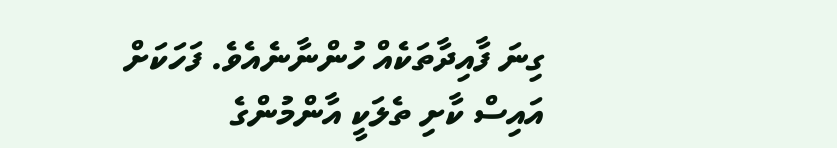ގިނަ ފާއިދާތަކެއް ހުންނާނެއެވެ. ފަހަކަށް އައިސް ކާށި ތެލަކީ އާންމުންގެ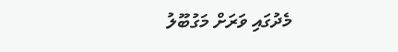މެދުގައި ވަރަށް މަގުބޫލު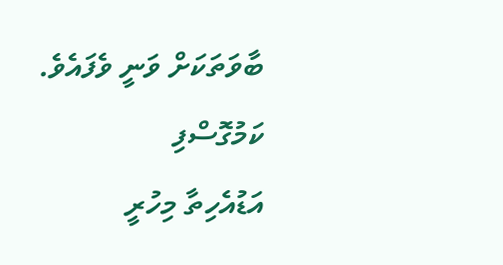ބާވަތަކަށް ވަނީ ވެފައެވެ.
ކަމުގޮސްފި
އަޑުއެހިތާ މިހުރީ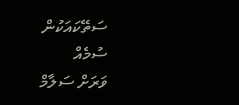ސަތޭކައަކުން ސުމެއް
ވަރަށް ސަލާމް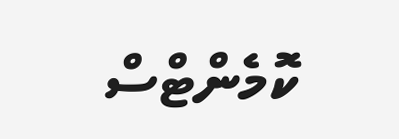ކޮމެންޓްސް